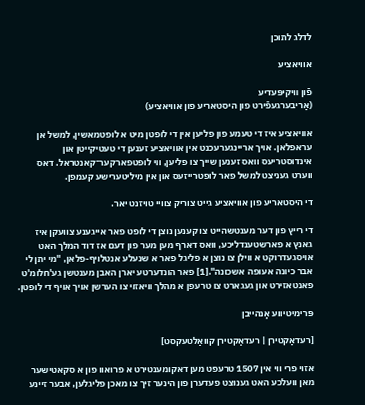לדלג לתוכן

אוויאציע

פֿון װיקיפּעדיע
(אַריבערגעפֿירט פון היסטאריע פון אוויאציע)

אוויאציע איז די טעמע פון פליען אין די לופטן מיט א לופטמאשין, למשל אן עראפלאן. אויך אריינגערעכנט אין אוויאציע זענען די טעטיקייטן און אינדוסטריעס וואס זענען שייך צו פליען, ווי לופטפארקער־קאנטראל. דאס ווערט געניצט למשל פאר לופטרייזעס און אין מיליטערישע קעמפן.

די היסטאריע פון אוויאציע גייט צוריק צוויי טויזנט יאר.

די רייץ פון דער מענטשהייט צו קענען נוצן די לופט פאר אייגענע צוועקן איז גאנץ א פארשטענדליכע, וואס דארף מען מער פון דעם אז דוד המלך האט אויסגעדרוקט א ווילן צו נוצן א פליגל פאר א שנעלע אנטלויף-פלאן, "מי יתן לי אבר כיונה אעופה אשכונה".[1] פאר הונדערטע יארן האבן מענטשן גע'חלומ'ט פאנטאזירט און געגארט צו טרעפן א מהלך וויאזוי צו הערשן אויך אויף די לופטן.

פּרימיטיווע אָנהייבן

[רעדאַקטירן | רעדאַקטירן קוואַלטעקסט]

אזוי פרי ווי אין 1507 טרעפט מען דאקומענטירט א פרואוו פון א סקאטישער מאן וועלכע האט גענוצט פעדערן פון הינער זיך צו מאכן פליגלען, אבער זיינע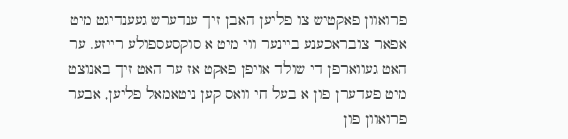פרואוון פאקטיש צו פליען האבן זיך ענדערש געענדיגט מיט אפאר צובראכענע ביינער ווי מיט א סוקסעספולע רייזע. ער האט געווארפן די שולד אויפן פאקט אז ער האט זיך באנוצט מיט פעדערן פון א בעל חי וואס קען ניטאמאל פליען, אבער פרואוון פון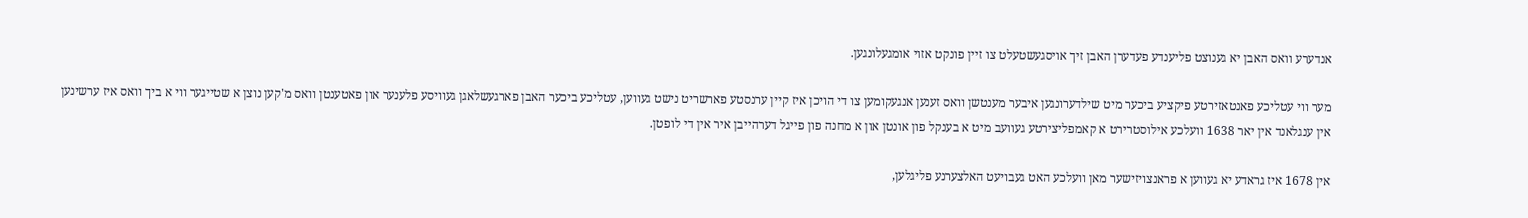אנדערע וואס האבן יא גענוצט פליענדע פעדערן האבן זיך אויסגעשטעלט צו זיין פונקט אזוי אומגעלונגען.

מער ווי עטליכע פאנטאזירטע פיקציע ביכער מיט שילדערונגען איבער מענטשן וואס זענען אנגעקומען צו די הויכן איז קיין ערנסטע פארשריט נישט געווען, עטליכע ביכער האבן פארגעשלאגן געוויסע פלענער און פאטענטן וואס מ'קען נוצן א שטייגער ווי א ביך וואס איז ערשינען אין ענגלאנד אין יאר 1638 וועלכע אילוסטרירט א קאמפליצירטע געוועב מיט א בענקל פון אונטן און א מחנה פון פייגל דערהייבן איר אין די לופטן.

אין 1678 איז גראדע יא געווען א פראנצויזישער מאן וועלכע האט געבויעט האלצערנע פליגלען,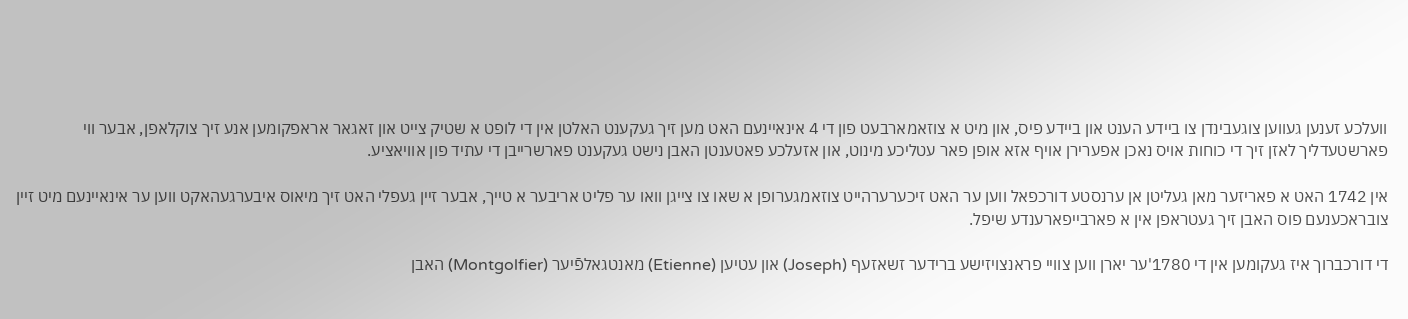וועלכע זענען געווען צוגעבינדן צו ביידע הענט און ביידע פיס, און מיט א צוזאמארבעט פון די 4 אינאיינעם האט מען זיך געקענט האלטן אין די לופט א שטיק צייט און זאגאר אראפקומען אנע זיך צוקלאפן, אבער ווי פארשטעדליך לאזן זיך די כוחות אויס נאכן אפערירן אויף אזא אופן פאר עטליכע מינוט, און אזעלכע פאטענטן האבן נישט געקענט פארשרייבן די עתיד פון אוויאציע.

אין 1742 האט א פאריזער מאן געליטן אן ערנסטע דורכפאל ווען ער האט זיכערערהייט צוזאמגערופן א שאו צו צייגן וואו ער פליט אריבער א טייך, אבער זיין געפלי האט זיך מיאוס איבערגעהאקט ווען ער אינאיינעם מיט זיין צובראכענעם פוס האבן זיך געטראפן אין א פארבייפארענדע שיפל.

די דורכברוך איז געקומען אין די 1780'ער יארן ווען צוויי פראנצויזישע ברידער זשאזעף (Joseph) און עטיען (Etienne) מאנטגאלפֿיער (Montgolfier) האבן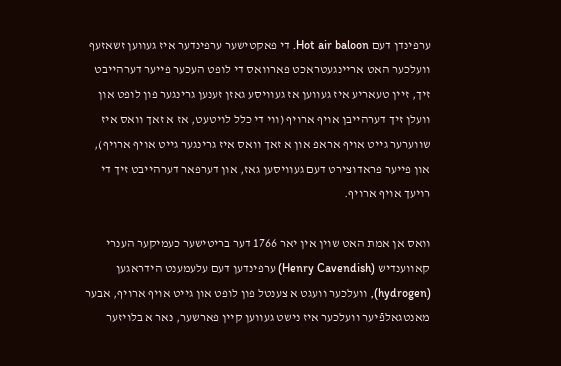ערפינדן דעם Hot air baloon. די פאקטישער ערפינדער איז געווען זשאזעף וועלכער האט אריינגעטראכט פארוואס די לופט העכער פייער דערהייבט זיך, זיין טעאריע איז געווען אז געוויסע גאזן זענען גרינגער פון לופט און וועלן זיך דערהייבן אויף ארויף (ווי די כלל לויטעט, אז א זאך וואס איז שווערער גייט אויף אראפ און א זאך וואס איז גרינגער גייט אויף ארויף), און פייער פראדוצירט דעם געוויסען גאז, און דערפאר דערהייבט זיך די רויעך אויף ארויף.

וואס אן אמת האט שוין אין יאר 1766 דער בריטישער כעמיקער הענרי קאווענדיש (Henry Cavendish) ערפינדען דעם עלעמענט הידראגען (hydrogen), וועלכער וועגט א צענטל פון לופט און גייט אויף ארויף, אבער מאנטגאלפֿיער וועלכער איז נישט געווען קיין פארשער, נאר א בלויזער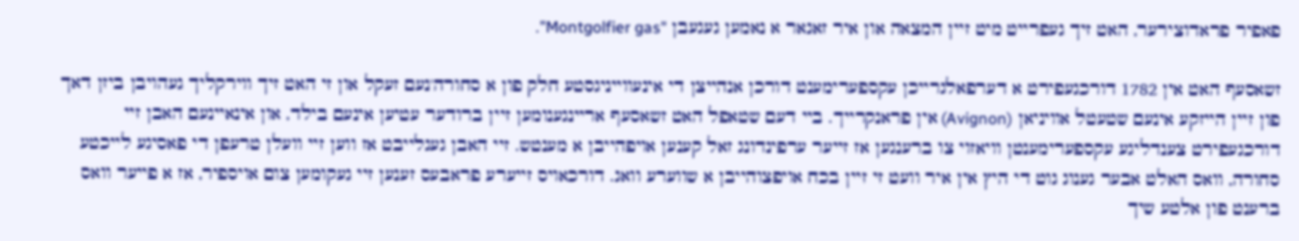פאפיר פראדוצירער, האט זיך געפרייט מיט זיין המצאה און איר זאגאר א נאמען געגעבן "Montgolfier gas".

זשאסעף האט אין 1782 דורכגעפירט א דערפאלגרייכן עקספערימענט דורכן אנהייצן די אינעווייניגסטע חלק פון א סחורה'נעם זעקל און זי האט זיך ווירקליך געהויבן ביזן דאך פון זיין הייזקע אינעם שטעטל אוויניאן (Avignon) אין פראנקרייך. ביי דעם שטאפל האט זשאסעף אריינגענומען זיין ברודער עטיען אינעם בילד, און אינאיינעם האבן זיי דורכגעפירט צענדליגע עקספערימענטן וויאזוי צו ברענגען אז זייער ערפינדונג זאל קענען אויפהייבן א מענטש. זיי האבן געגלייבט אז ווען זיי וועלן טרעפן די פאסיגע לייכטע סחורה, וואס האלט אבער גענוג גוט די היץ אין איר וועט זי זיין בכח אויפצוהייבן א שווערע וואג. דורכאויס זייערע פראבעס זענען זיי געקומען צום אויספיר, אז א פייער וואס ברענט פון אלטע שיך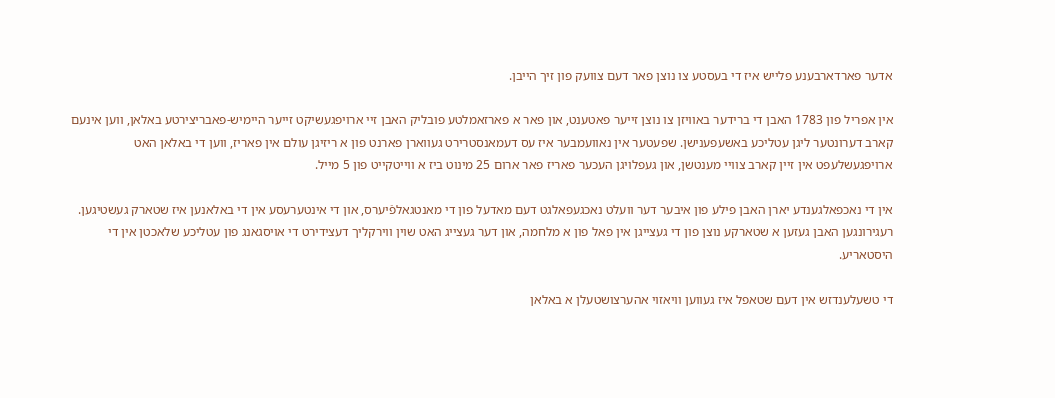אדער פארדארבענע פלייש איז די בעסטע צו נוצן פאר דעם צוועק פון זיך הייבן.

אין אפריל פון 1783 האבן די ברידער באוויזן צו נוצן זייער פאטענט, און פאר א פארזאמלטע פובליק האבן זיי ארויפגעשיקט זייער היימיש-פאבריצירטע באלאן, ווען אינעם קארב דערונטער ליגן עטליכע באשעפענישן. שפעטער אין נאוועמבער איז עס דעמאנסטרירט געווארן פארנט פון א ריזיגן עולם אין פאריז, ווען די באלאן האט ארויפגעשלעפט אין זיין קארב צוויי מענטשן, און געפלויגן העכער פאריז פאר ארום 25 מינוט ביז א ווייטקייט פון 5 מייל.

אין די נאכפאלגענדע יארן האבן פילע פון איבער דער וועלט נאכגעפאלגט דעם מאדעל פון די מאנטגאלפֿיערס, און די אינטערעסע אין די באלאנען איז שטארק געשטיגען. רעגירונגען האבן געזען א שטארקע נוצן פון די געצייגן אין פאל פון א מלחמה, און דער געצייג האט שוין ווירקליך דעצידירט די אויסגאנג פון עטליכע שלאכטן אין די היסטאריע.

די טשעלענדזש אין דעם שטאפל איז געווען וויאזוי אהערצושטעלן א באלאן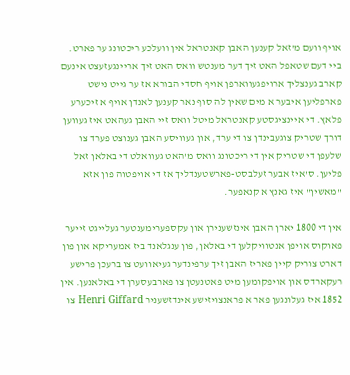אויף וועם מ'זאל קענען האבן קאנטראל אין וועלכע ריכטונג ער פארט. ביי דעם שטאפל האט זיך דער מענטש וואס האט זיך אריינגעזעצט אינעם קארב גענצליך ארויפגעווארפן אויף חסדי הבורא אז ער גייט נישט פארפליען איבער א מים שאין לה סוף נאר קענען לאנדן אויף א זיכערע פלאץ. די איינציגסטע קאנטראל מיטל וואס זיי האבן געהאט איז געווען דורך שטריק צוגעבינדן צו די ערד, און געוויסע האבן גענוצט פערד צו שלעפן די שטריק אין די ריכטונג וואס מ'האט געוואלט די באלאן זאל פליען. ס'איז אבער זעלבסט-פארשטענדליך אז די אויפטוה פון אזא "מאשין" איז גאנץ א קנאפער.

אין די 1800 יארן האבן אינזשענירן און עקספערימענטער געלייגט זייער פאוקוס אויפן אנטוויקלען די באלאן, פון ענגלאנד ביז אמעריקא און פון דארט צוריק קיין פאריז האבן זיך ערפינדער געיאוועט צו ברעכן פרישע רעקארדס און אויפקומען מיט פאטנעטן צו פארבעסערן די באלאנען. אין 1852 איז געלונגען פאר א פראנצויזישע אינדזשעניר Henri Giffard צו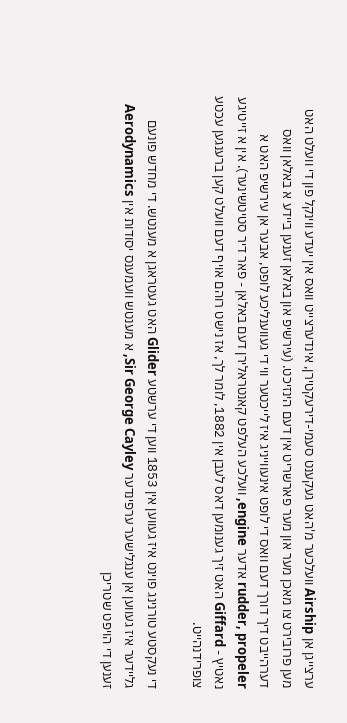ערצייגן אן Airship וועלכער מ'האט געקענט סעמי-דירעקטירן, אינדערצייט וואס אין יעדע ווינקל פון די וועלט האט מען פרובירט צו מאכן מער און מער פארשריט אין דעם הינזיכט. (עירשיפ און באלאן זענען ביידע א באלאן וואס דערהייבט דיך דורך דעם וואס די לופט אינעווייניג איז לייכטער ווי די געווענליכע לופט, אבער אן עירשיפ האט א rudder, propeler אדער engine, וועלכע העלפט קאנטראלירן דעם באלאן - פאר דיר סטיטשינער). אין א זייטיגע נאטיץ - Giffard האט זיך גענומען דאס לעבן אין 1882, לומר לך, אז נישט רוהם אויף דעם וועלט קען ברענגען עכטע צופרידנהייט.

די נעקסטע טורנינג פוינט איז געווען אין 1853 ווען די ערשטע Glider האט געטראגן א מענטש. די מחדש פונעם גליידער איז געווען אן ענגלישער ערפינדער Sir George Cayley, א מענטש וועמענס יסודות אין Aerodynamics זענען די הויפט שטריכן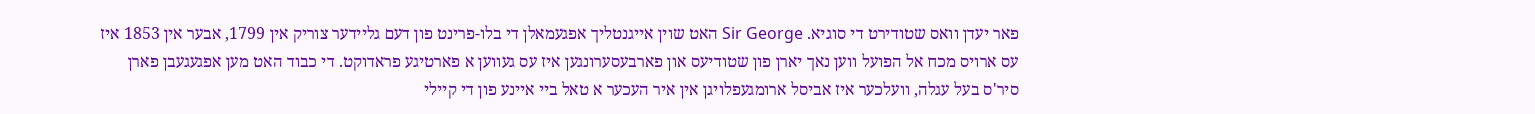פאר יעדן וואס שטודירט די סוגיא. Sir George האט שוין אייגנטליך אפגעמאלן די בלו-פרינט פון דעם גליידער צוריק אין 1799, אבער אין 1853 איז עס ארויס מכח אל הפועל ווען נאך יארן פון שטודיעס און פארבעסערונגען איז עס געווען א פארטיגע פראדוקט. די כבוד האט מען אפגעגעבן פארן סיר'ס בעל עגלה, וועלכער איז אביסל ארומגעפלויגן אין איר העכער א טאל ביי איינע פון די קיילי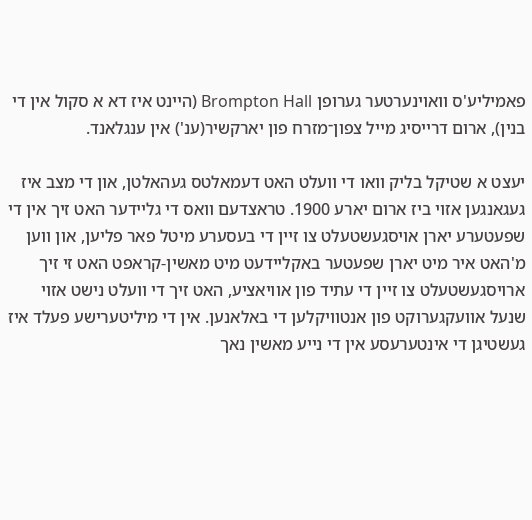פאמיליע'ס וואוינערטער גערופן Brompton Hall (היינט איז דא א סקול אין די בנין), ארום דרייסיג מייל צפון־מזרח פון יארקשיר(ענ') אין ענגלאנד.

יעצט א שטיקל בליק וואו די וועלט האט דעמאלטס געהאלטן, און די מצב איז געגאנגען אזוי ביז ארום יארע 1900. טראצדעם וואס די גליידער האט זיך אין די שפעטערע יארן אויסגעשטעלט צו זיין די בעסערע מיטל פאר פליען, און ווען מ'האט איר מיט יארן שפעטער באקליידעט מיט מאשין-קראפט האט זי זיך ארויסגעשטעלט צו זיין די עתיד פון אוויאציע, האט זיך די וועלט נישט אזוי שנעל אוועקגערוקט פון אנטוויקלען די באלאנען. אין די מיליטערישע פעלד איז געשטיגן די אינטערעסע אין די נייע מאשין נאך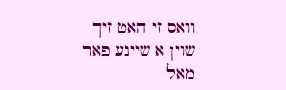וואס זי האט זיך שוין א שיינע פאר מאל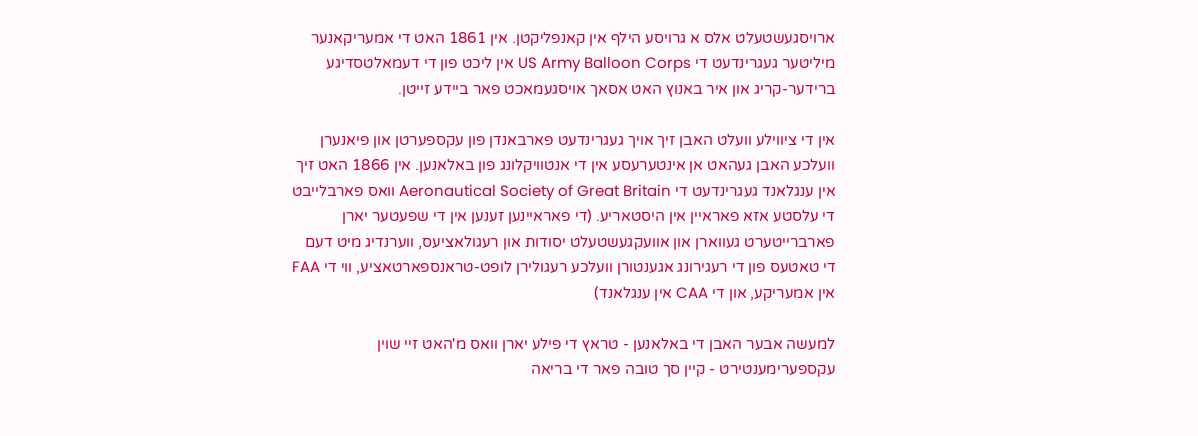ארויסגעשטעלט אלס א גרויסע הילף אין קאנפליקטן. אין 1861 האט די אמעריקאנער מיליטער געגרינדעט די US Army Balloon Corps אין ליכט פון די דעמאלטסדיגע ברידער-קריג און איר באנוץ האט אסאך אויסגעמאכט פאר ביידע זייטן.

אין די ציווילע וועלט האבן זיך אויך געגרינדעט פארבאנדן פון עקספערטן און פיאנערן וועלכע האבן געהאט אן אינטערעסע אין די אנטוויקלונג פון באלאנען. אין 1866 האט זיך אין ענגלאנד געגרינדעט די Aeronautical Society of Great Britain וואס פארבלייבט די עלסטע אזא פאראיין אין היסטאריע. (די פאראיינען זענען אין די שפעטער יארן פארברייטערט געווארן און אוועקגעשטעלט יסודות און רעגולאציעס, ווערנדיג מיט דעם די טאטעס פון די רעגירונג אגענטורן וועלכע רעגולירן לופט-טראנספארטאציע, ווי די FAA אין אמעריקע, און די CAA אין ענגלאנד)

למעשה אבער האבן די באלאנען - טראץ די פילע יארן וואס מ'האט זיי שוין עקספערימענטירט - קיין סך טובה פאר די בריאה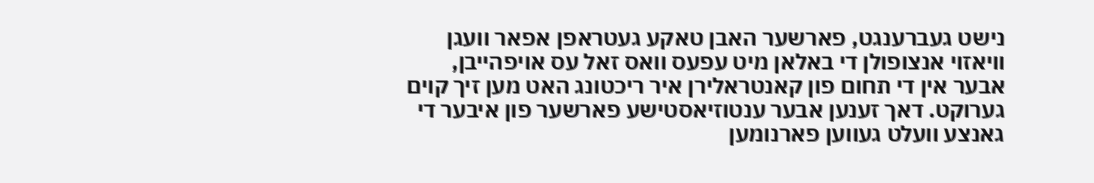נישט געברענגט, פארשער האבן טאקע געטראפן אפאר וועגן וויאזוי אנצופולן די באלאן מיט עפעס וואס זאל עס אויפהייבן, אבער אין די תחום פון קאנטראלירן איר ריכטונג האט מען זיך קוים גערוקט. דאך זענען אבער ענטוזיאסטישע פארשער פון איבער די גאנצע וועלט געווען פארנומען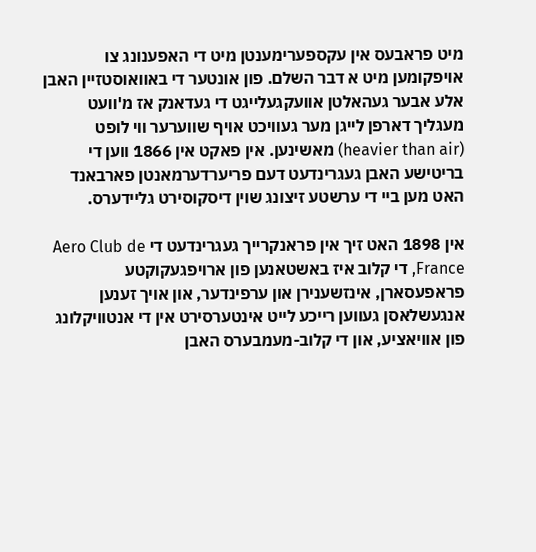מיט פראבעס אין עקספערימענטן מיט די האפענונג צו אויפקומען מיט א דבר השלם. פון אונטער די באוואוסטזיין האבן אלע אבער געהאלטן אוועקגעלייגט די געדאנק אז מ'וועט מעגליך דארפן לייגן מער געוויכט אויף שווערער ווי לופט (heavier than air) מאשינען. אין פאקט אין 1866 ווען די בריטישע האבן געגרינדעט דעם פריערדערמאנטן פארבאנד האט מען ביי די ערשטע זיצונג שוין דיסקוסירט גליידערס.

אין 1898 האט זיך אין פראנקרייך געגרינדעט די Aero Club de France, די קלוב איז באשטאנען פון ארויפגעקוקטע פראפעסארן, אינזשענירן און ערפינדער, און אויך זענען אנגעשלאסן געווען רייכע לייט אינטערסירט אין די אנטוויקלונג פון אוויאציע, און די קלוב-מעמבערס האבן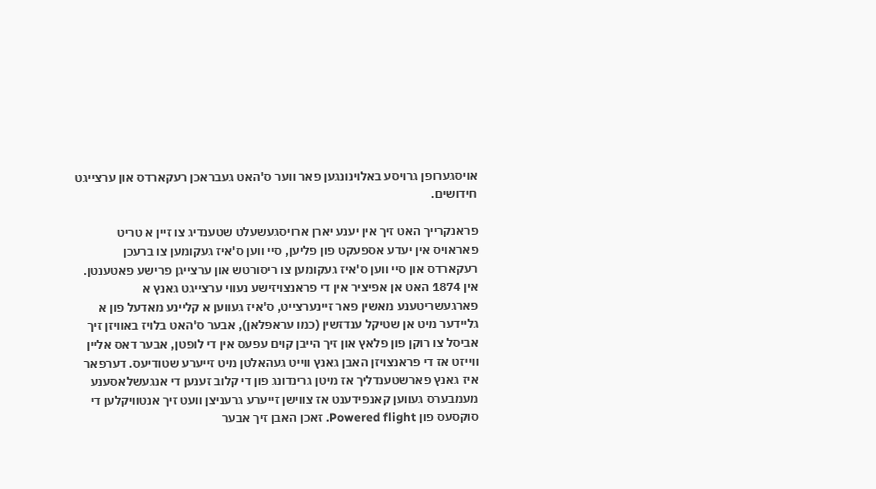אויסגערופן גרויסע באלוינונגען פאר ווער ס'האט געבראכן רעקארדס און ערצייגט חידושים.

פראנקרייך האט זיך אין יענע יארן ארויסגעשעלט שטענדיג צו זיין א טריט פאראויס אין יעדע אספעקט פון פליען, סיי ווען ס'איז געקומען צו ברעכן רעקארדס און סיי ווען ס'איז געקומען צו ריסורטש און ערצייגן פרישע פאטענטן. אין 1874 האט אן אפיציר אין די פראנצויזישע נעווי ערצייגט גאנץ א פארגעשריטענע מאשין פאר זיינערצייט, ס'איז געווען א קליינע מאדעל פון א גליידער מיט אן שטיקל ענדזשין (כמו עראפלאן), אבער ס'האט בלויז באוויזן זיך אביסל צו רוקן פון פלאץ און זיך הייבן קוים עפעס אין די לופטן, אבער דאס אליין ווייזט אז די פראנצויזן האבן גאנץ ווייט געהאלטן מיט זייערע שטודיעס. דערפאר איז גאנץ פארשטענדליך אז מיטן גרינדונג פון די קלוב זענען די אנגעשלאסענע מעמבערס געווען קאנפידענט אז צווישן זייערע גרעניצן וועט זיך אנטוויקלען די סוקסעס פון Powered flight. זאכן האבן זיך אבער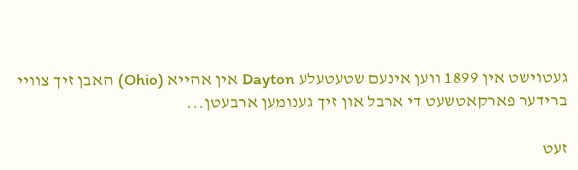געטוישט אין 1899 ווען אינעם שטעטעלע Dayton אין אהייא (Ohio) האבן זיך צוויי ברידער פארקאטשעט די ארבל און זיך גענומען ארבעטן...

זעט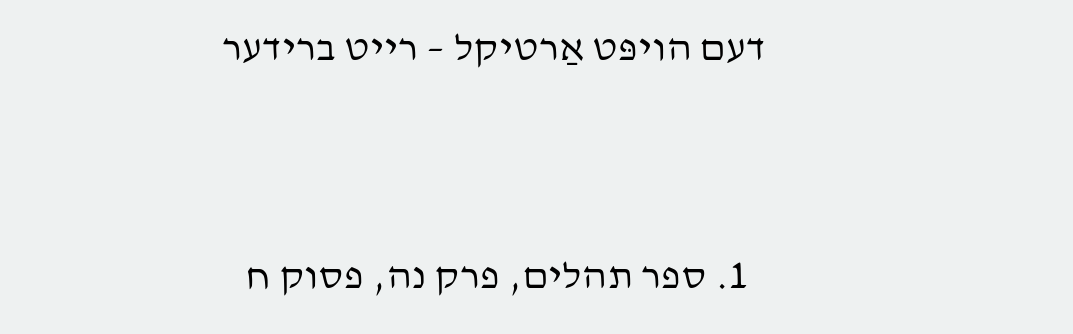דעם הויפּט אַרטיקל – רייט ברידער


  1. ספר תהלים, פרק נה, פסוק ח